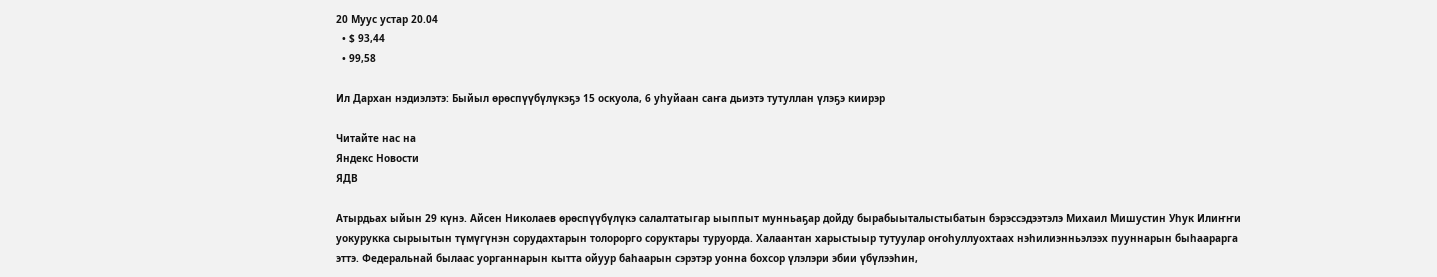20 Муус устар 20.04
  • $ 93,44
  • 99,58

Ил Дархан нэдиэлэтэ: Быйыл өрөспүүбүлүкэҕэ 15 оскуола, 6 уһуйаан саҥа дьиэтэ тутуллан үлэҕэ киирэр

Читайте нас на
Яндекс Новости
ЯДВ

Атырдьах ыйын 29 күнэ. Айсен Николаев өрөспүүбүлүкэ салалтатыгар ыыппыт мунньаҕар дойду бырабыыталыстыбатын бэрэссэдээтэлэ Михаил Мишустин Уһук Илиҥҥи уокурукка сырыытын түмүгүнэн сорудахтарын толорорго соруктары туруорда. Халаантан харыстыыр тутуулар оҥоһуллуохтаах нэһилиэнньэлээх пууннарын быһаарарга эттэ. Федеральнай былаас уорганнарын кытта ойуур баһаарын сэрэтэр уонна бохсор үлэлэри эбии үбүлээһин,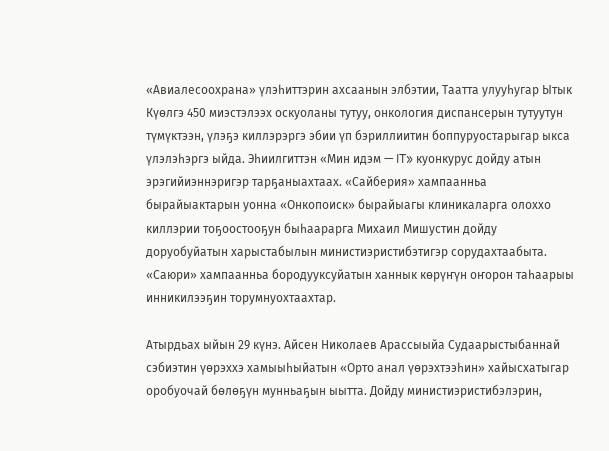«Авиалесоохрана» үлэһиттэрин ахсаанын элбэтии, Таатта улууһугар Ытык Күөлгэ 450 миэстэлээх оскуоланы тутуу, онкология диспансерын тутуутун түмүктээн, үлэҕэ киллэрэргэ эбии үп бэриллиитин боппуруостарыгар ыкса үлэлэһэргэ ыйда. Эһиилгиттэн «Мин идэм — IT» куонкурус дойду атын эрэгийиэннэригэр тарҕаныахтаах. «Сайберия» хампаанньа бырайыактарын уонна «Онкопоиск» бырайыагы клиникаларга олоххо киллэрии тоҕоостооҕун быһаарарга Михаил Мишустин дойду доруобуйатын харыстабылын министиэристибэтигэр сорудахтаабыта. «Саюри» хампаанньа бородууксуйатын ханнык көрүҥүн оҥорон таһаарыы инникилээҕин торумнуохтаахтар.

Атырдьах ыйын 29 күнэ. Айсен Николаев Арассыыйа Судаарыстыбаннай сэбиэтин үөрэххэ хамыыһыйатын «Орто анал үөрэхтээһин» хайысхатыгар оробуочай бөлөҕүн мунньаҕын ыытта. Дойду министиэристибэлэрин,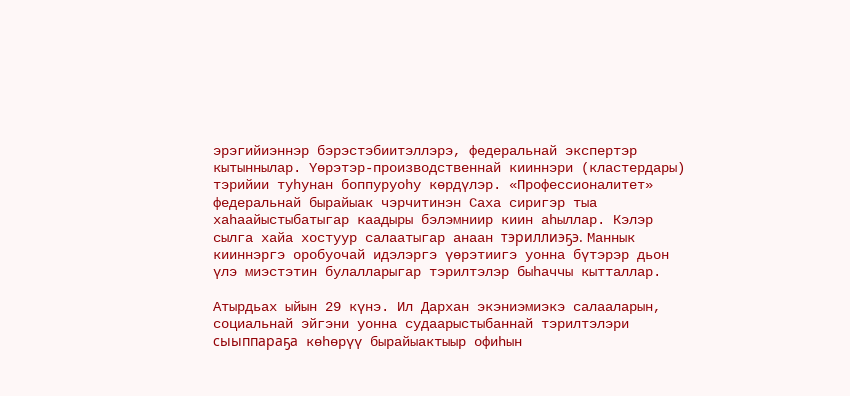эрэгийиэннэр бэрэстэбиитэллэрэ, федеральнай экспертэр кытыннылар. Үөрэтэр-производственнай кииннэри (кластердары) тэрийии туһунан боппуруоһу көрдүлэр. «Профессионалитет» федеральнай бырайыак чэрчитинэн Саха сиригэр тыа хаһаайыстыбатыгар каадыры бэлэмниир киин аһыллар. Кэлэр сылга хайа хостуур салаатыгар анаан тэриллиэҕэ. Маннык кииннэргэ оробуочай идэлэргэ үөрэтиигэ уонна бүтэрэр дьон үлэ миэстэтин булалларыгар тэрилтэлэр быһаччы кытталлар.

Атырдьах ыйын 29 күнэ. Ил Дархан экэниэмиэкэ салааларын, социальнай эйгэни уонна судаарыстыбаннай тэрилтэлэри сыыппараҕа көһөрүү бырайыактыыр офиһын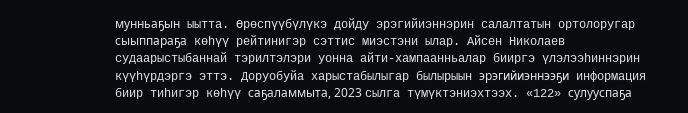мунньаҕын ыытта. Өрөспүүбүлүкэ дойду эрэгийиэннэрин салалтатын ортолоругар сыыппараҕа көһүү рейтинигэр сэттис миэстэни ылар. Айсен Николаев судаарыстыбаннай тэрилтэлэри уонна айти-хампаанньалар бииргэ үлэлээһиннэрин күүһүрдэргэ эттэ. Доруобуйа харыстабылыгар былырыын эрэгийиэннээҕи информация биир тиһигэр көһүү саҕаламмыта, 2023 сылга түмүктэниэхтээх. «122» сулууспаҕа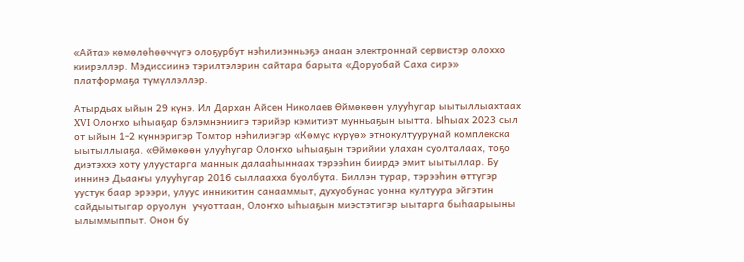«Айта» көмөлөһөөччүгэ олоҕурбут нэһилиэнньэҕэ анаан электроннай сервистэр олоххо киирэллэр. Мэдиссиинэ тэрилтэлэрин сайтара барыта «Доруобай Саха сирэ» платформаҕа түмүллэллэр.

Атырдьах ыйын 29 күнэ. Ил Дархан Айсен Николаев Өймөкөөн улууһугар ыытыллыахтаах XVI Олоҥхо ыһыаҕар бэлэмнэниигэ тэрийэр кэмитиэт мунньаҕын ыытта. Ыһыах 2023 сыл от ыйын 1-2 күннэригэр Томтор нэһилиэгэр «Көмүс күрүө» этнокултуурунай комплекска ыытыллыаҕа. «Өймөкөөн улууһугар Олоҥхо ыһыаҕын тэрийии улахан суолталаах, тоҕо диэтэххэ хоту улуустарга маннык далааһыннаах тэрээһин биирдэ эмит ыытыллар. Бу иннинэ Дьааҥы улууһугар 2016 сыллаахха буолбута. Биллэн турар, тэрээһин өттүгэр уустук баар эрээри, улуус инникитин санааммыт, духуобунас уонна култуура эйгэтин сайдыытыгар оруолун  учуоттаан, Олоҥхо ыһыаҕын миэстэтигэр ыытарга быһаарыыны ылыммыппыт. Онон бу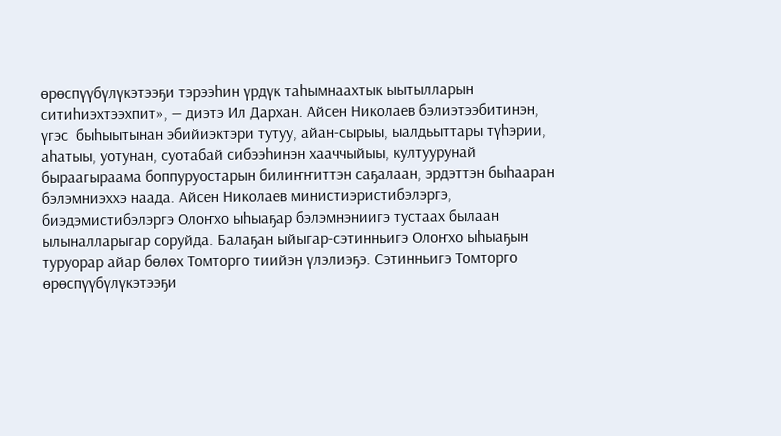өрөспүүбүлүкэтээҕи тэрээһин үрдүк таһымнаахтык ыытылларын ситиһиэхтээхпит», — диэтэ Ил Дархан. Айсен Николаев бэлиэтээбитинэн, үгэс  быһыытынан эбийиэктэри тутуу, айан-сырыы, ыалдьыттары түһэрии, аһатыы, уотунан, суотабай сибээһинэн хааччыйыы, култуурунай быраагыраама боппуруостарын билиҥҥиттэн саҕалаан, эрдэттэн быһааран бэлэмниэххэ наада. Айсен Николаев министиэристибэлэргэ, биэдэмистибэлэргэ Олоҥхо ыһыаҕар бэлэмнэниигэ тустаах былаан ылыналларыгар соруйда. Балаҕан ыйыгар-сэтинньигэ Олоҥхо ыһыаҕын туруорар айар бөлөх Томторго тиийэн үлэлиэҕэ. Сэтинньигэ Томторго өрөспүүбүлүкэтээҕи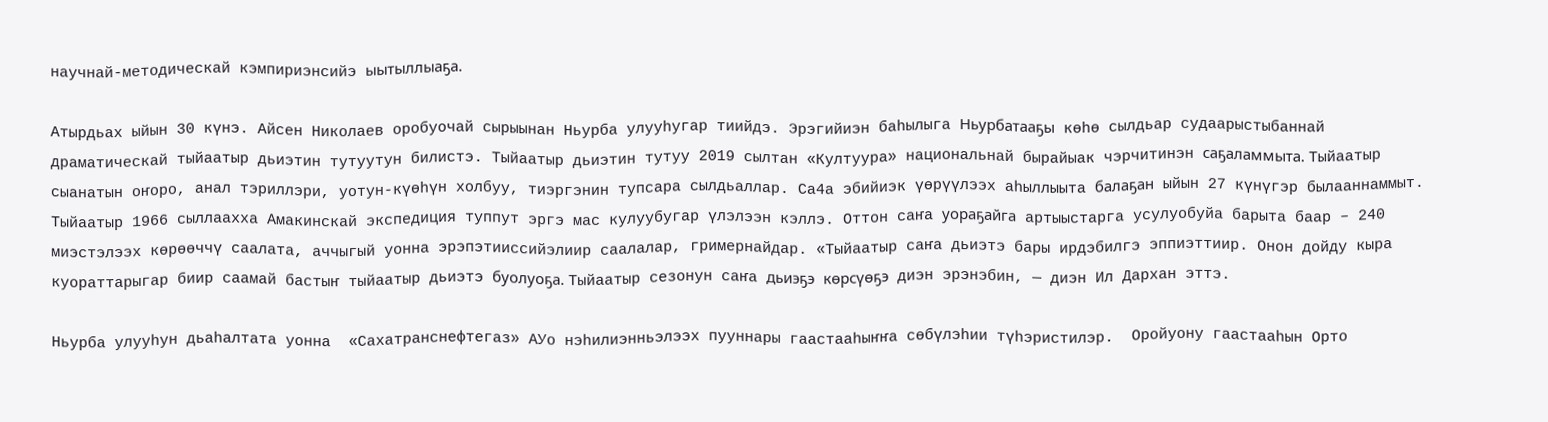научнай-методическай кэмпириэнсийэ ыытыллыаҕа.

Атырдьах ыйын 30 күнэ. Айсен Николаев оробуочай сырыынан Ньурба улууһугар тиийдэ. Эрэгийиэн баһылыга Ньурбатааҕы көһө сылдьар судаарыстыбаннай драматическай тыйаатыр дьиэтин тутуутун билистэ. Тыйаатыр дьиэтин тутуу 2019 сылтан «Култуура» национальнай бырайыак чэрчитинэн саҕаламмыта. Тыйаатыр сыанатын оҥоро, анал тэриллэри, уотун-күөһүн холбуу, тиэргэнин тупсара сылдьаллар. Са4а эбийиэк үөрүүлээх аһыллыыта балаҕан ыйын 27 күнүгэр былааннаммыт.  Тыйаатыр 1966 сыллаахха Амакинскай экспедиция туппут эргэ мас кулуубугар үлэлээн кэллэ. Оттон саҥа уораҕайга артыыстарга усулуобуйа барыта баар – 240 миэстэлээх көрөөччү саалата, аччыгый уонна эрэпэтииссийэлиир саалалар, гримернайдар. «Тыйаатыр саҥа дьиэтэ бары ирдэбилгэ эппиэттиир. Онон дойду кыра куораттарыгар биир саамай бастыҥ тыйаатыр дьиэтэ буолуоҕа. Тыйаатыр сезонун саҥа дьиэҕэ көрсүөҕэ диэн эрэнэбин, — диэн Ил Дархан эттэ.

Ньурба улууһун дьаһалтата уонна  «Сахатранснефтегаз» АУо нэһилиэнньэлээх пууннары гаастааһыҥҥа сөбүлэһии түһэристилэр.  Оройуону гаастааһын Орто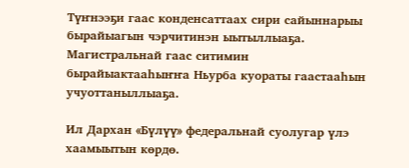Түҥнээҕи гаас конденсаттаах сири сайыннарыы бырайыагын чэрчитинэн ыытыллыаҕа.  Магистральнай гаас ситимин бырайыактааһыҥҥа Ньурба куораты гаастааһын учуоттаныллыаҕа.

Ил Дархан «Бүлүү» федеральнай суолугар үлэ хаамыытын көрдө.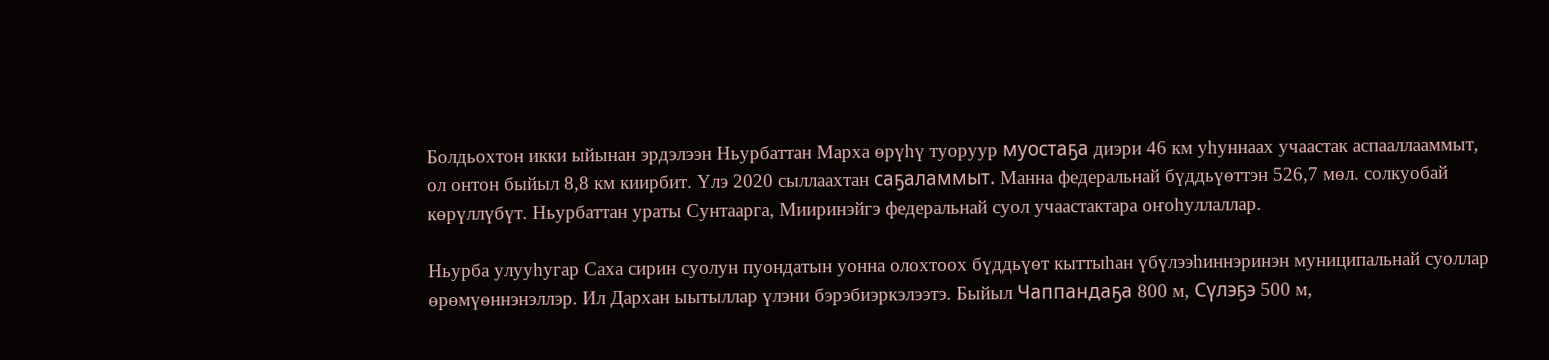Болдьохтон икки ыйынан эрдэлээн Ньурбаттан Марха өрүһү туоруур муостаҕа диэри 46 км уһуннаах учаастак аспааллааммыт, ол онтон быйыл 8,8 км киирбит. Үлэ 2020 сыллаахтан саҕаламмыт. Манна федеральнай бүддьүөттэн 526,7 мөл. солкуобай көрүллүбүт. Ньурбаттан ураты Сунтаарга, Мииринэйгэ федеральнай суол учаастактара оҥоһуллаллар.

Ньурба улууһугар Саха сирин суолун пуондатын уонна олохтоох бүддьүөт кыттыһан үбүлээһиннэринэн муниципальнай суоллар өрөмүөннэнэллэр. Ил Дархан ыытыллар үлэни бэрэбиэркэлээтэ. Быйыл Чаппандаҕа 800 м, Сүлэҕэ 500 м,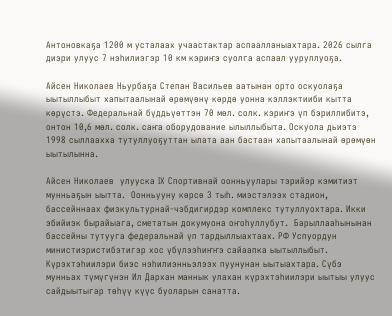Антоновкаҕа 1200 м усталаах учаастактар аспаалланыахтара. 2026 сылга диэри улуус 7 нэһилиэгэр 10 км кэриҥэ суолга аспаал ууруллуоҕа.

Айсен Николаев Ньурбаҕа Степан Васильев аатынан орто оскуолаҕа ыытыллыбыт хапытаалынай өрөмүөнү көрдө уонна кэллэктииби кытта көрүстэ. Федеральнай бүддьүөттэн 70 мөл. солк. кэриҥэ үп бэриллибитэ, онтон 10,6 мөл. солк. саҥа оборудование ылыллыбыта. Оскуола дьиэтэ 1998 сыллаахха тутуллуоҕуттан ылата аан бастаан хапытаалынай өрөмүөн ыытылынна.

Айсен Николаев  улууска IX Спортивнай оонньуулары тэрийэр кэмитиэт мунньаҕын ыытта.  Оонньууну көрсө 3 тыһ. миэстэлээх стадион, бассейннаах физкультурнай-чэбдигирдэр комплекс тутуллуохтара. Икки эбийиэк бырайыага, сметатын докумуона оҥоһуллубут.  Барыллааһынынан бассейны тутууга федеральнай үп тардыллыахтаах. РФ Успуордун министиэристибэтигэр хос үбүлээһиҥҥэ сайаапка ыытыллыбыт. Күрэхтэһиилэри биэс нэһилиэнньэлээх пуунунан ыытыахтара. Сүбэ мунньах түмүгүнэн Ил Дархан маннык улахан күрэхтэһиилэри ыытыы улуус сайдыытыгар төһүү күүс буоларын санатта.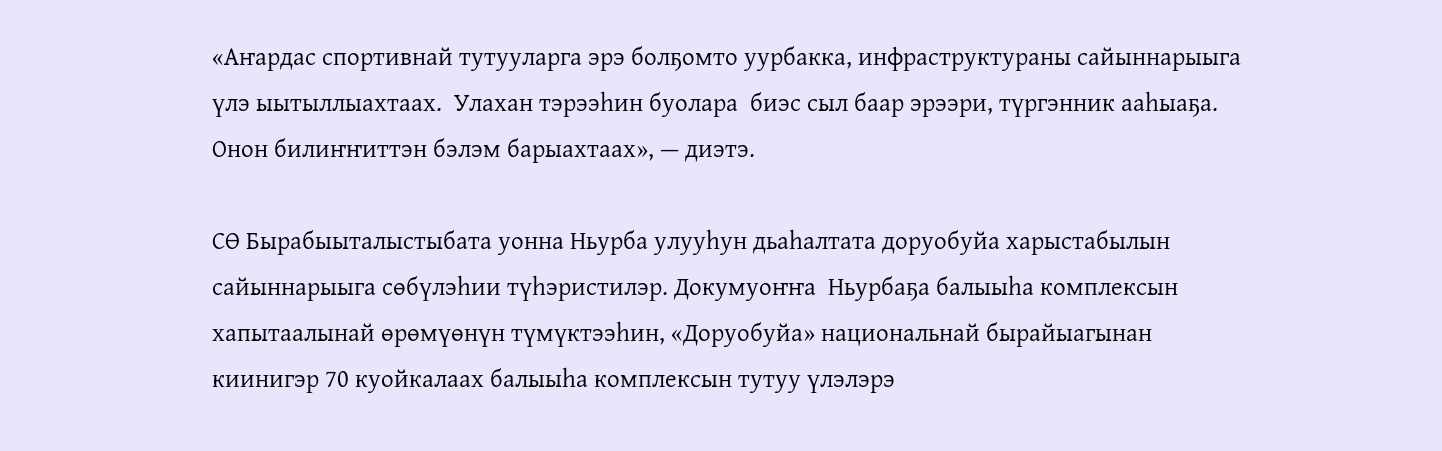«Аҥардас спортивнай тутууларга эрэ болҕомто уурбакка, инфраструктураны сайыннарыыга үлэ ыытыллыахтаах.  Улахан тэрээһин буолара  биэс сыл баар эрээри, түргэнник ааһыаҕа. Онон билиҥҥиттэн бэлэм барыахтаах», — диэтэ.

СӨ Бырабыыталыстыбата уонна Ньурба улууһун дьаһалтата доруобуйа харыстабылын сайыннарыыга сөбүлэһии түһэристилэр. Докумуоҥҥа  Ньурбаҕа балыыһа комплексын хапытаалынай өрөмүөнүн түмүктээһин, «Доруобуйа» национальнай бырайыагынан киинигэр 70 куойкалаах балыыһа комплексын тутуу үлэлэрэ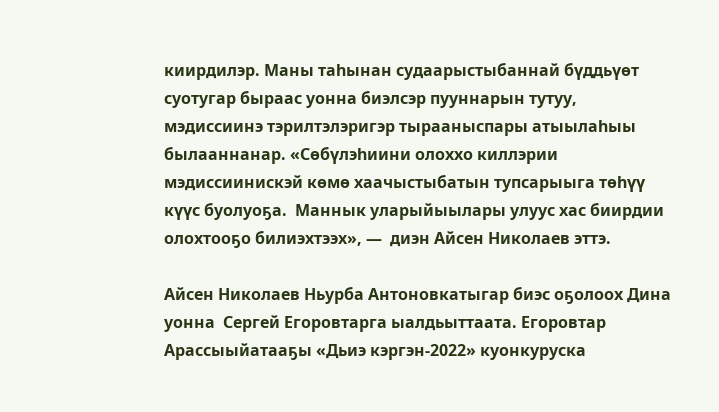киирдилэр. Маны таһынан судаарыстыбаннай бүддьүөт суотугар быраас уонна биэлсэр пууннарын тутуу, мэдиссиинэ тэрилтэлэригэр тырааныспары атыылаһыы былааннанар. «Сөбүлэһиини олоххо киллэрии мэдиссиинискэй көмө хаачыстыбатын тупсарыыга төһүү күүс буолуоҕа.  Маннык уларыйыылары улуус хас биирдии  олохтооҕо билиэхтээх», —  диэн Айсен Николаев эттэ.

Айсен Николаев Ньурба Антоновкатыгар биэс оҕолоох Дина уонна  Сергей Егоровтарга ыалдьыттаата. Егоровтар Арассыыйатааҕы «Дьиэ кэргэн-2022» куонкуруска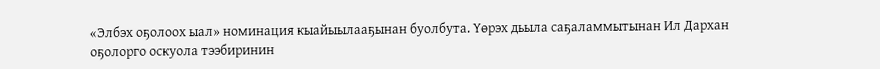«Элбэх оҕолоох ыал» номинация кыайыылааҕынан буолбута. Үөрэх дьыла саҕаламмытынан Ил Дархан оҕолорго оскуола тээбиринин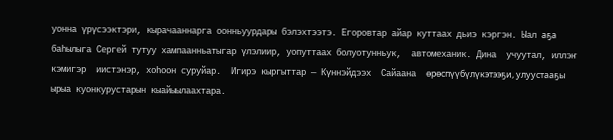уонна үрүсээктэри, кырачааннарга оонньуурдары бэлэхтээтэ. Егоровтар айар куттаах дьиэ кэргэн. Ыал аҕа баһылыга Сергей тутуу хампаанньатыгар үлэлиир, уопуттаах болуотунньук,  автомеханик. Дина  учуутал, иллэҥ кэмигэр  иистэнэр, хоһоон суруйар.  Игирэ кыргыттар — Күннэйдээх  Сайаана  өрөспүүбүлүкэтээҕи, улуустааҕы ырыа куонкурустарын кыайыылаахтара.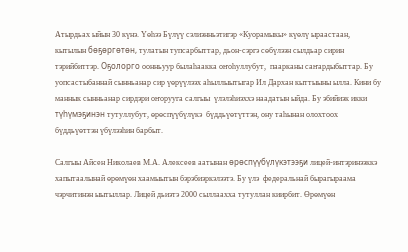Атырдьах ыйын 30 күнэ. Үөһээ Бүлүү сэлиэнньэтигэр «Куорамыкы» күөлү ыраастаан, кытылын бөҕөргөтөн, тулатын тупсарбыттар, дьон-сэргэ сөбүлээн сылдьар сирин тэрийбиттэр. Оҕолорго оонньуур былаһаакка оҥоһуллубут,  паарканы саҥардыбыттар. Бу уопсастыбаннай сынньанар сир үөрүүлээх аһыллыытыгар Ил Дархан кыттыыны ылла. Кини бу маннык сынньанар сирдэри оҥорууга салгыы  үлэлэһиэххэ наадатын ыйда. Бу эбийиэк икки түһүмэҕинэн тутуллубут, өрөспүүбүлүкэ  бүддьүөтүттэн, ону таһынан олохтоох бүддьүөттэн үбүлээһин барбыт.

Салгыы Айсен Николаев М.А. Алексеев аатынан өрөспүүбүлүкэтээҕи лицей-интэринээккэ хапытаалынай өрөмүөн хаамыытын бэрэбиэркэлээтэ. Бу үлэ  федеральнай бырагыраама чэрчитинэн ыытыллар. Лицей дьиэтэ 2000 сыллаахха тутуллан киирбит. Өрөмүөн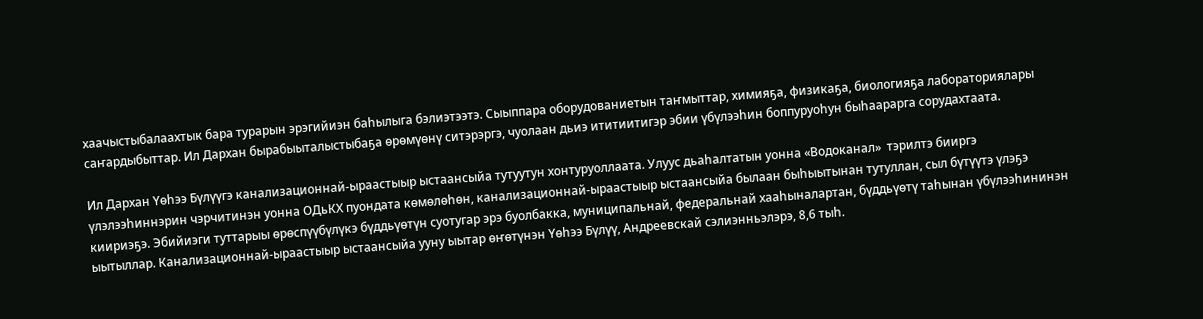хаачыстыбалаахтык бара турарын эрэгийиэн баһылыга бэлиэтээтэ. Сыыппара оборудованиетын таҥмыттар, химияҕа, физикаҕа, биологияҕа лабораториялары саҥардыбыттар. Ил Дархан бырабыыталыстыбаҕа өрөмүөнү ситэрэргэ, чуолаан дьиэ ититиитигэр эбии үбүлээһин боппуруоһун быһаарарга сорудахтаата.

Ил Дархан Үөһээ Бүлүүгэ канализационнай-ыраастыыр ыстаансыйа тутуутун хонтуруоллаата. Улуус дьаһалтатын уонна «Водоканал»  тэрилтэ бииргэ үлэлээһиннэрин чэрчитинэн уонна ОДьКХ пуондата көмөлөһөн, канализационнай-ыраастыыр ыстаансыйа былаан быһыытынан тутуллан, сыл бүтүүтэ үлэҕэ киириэҕэ. Эбийиэги туттарыы өрөспүүбүлүкэ бүддьүөтүн суотугар эрэ буолбакка, муниципальнай, федеральнай хааһыналартан, бүддьүөтү таһынан үбүлээһининэн ыытыллар. Канализационнай-ыраастыыр ыстаансыйа ууну ыытар өҥөтүнэн Үөһээ Бүлүү, Андреевскай сэлиэнньэлэрэ, 8,6 тыһ.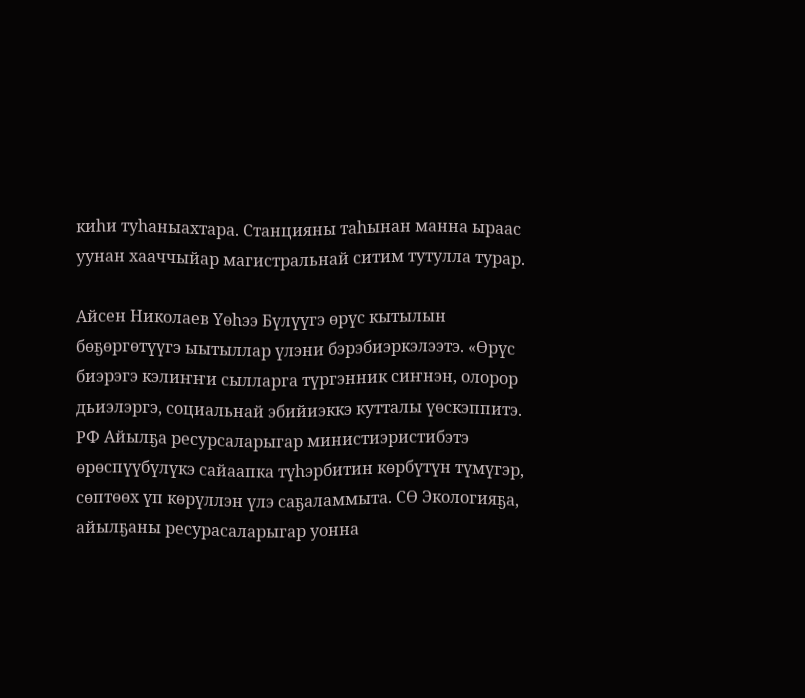киһи туһаныахтара. Станцияны таһынан манна ыраас уунан хааччыйар магистральнай ситим тутулла турар.

Айсен Николаев Үөһээ Бүлүүгэ өрүс кытылын бөҕөргөтүүгэ ыытыллар үлэни бэрэбиэркэлээтэ. «Өрүс биэрэгэ кэлиҥҥи сылларга түргэнник сиҥнэн, олорор  дьиэлэргэ, социальнай эбийиэккэ кутталы үөскэппитэ.  РФ Айылҕа ресурсаларыгар министиэристибэтэ  өрөспүүбүлүкэ сайаапка түһэрбитин көрбүтүн түмүгэр, сөптөөх үп көрүллэн үлэ саҕаламмыта. СӨ Экологияҕа, айылҕаны ресурасаларыгар уонна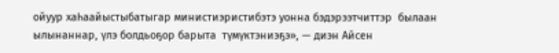ойуур хаһаайыстыбатыгар министиэристибэтэ уонна бэдэрээтчиттэр  былаан ылынаннар, үлэ болдьоҕор барыта  түмүктэниэҕэ», — диэн Айсен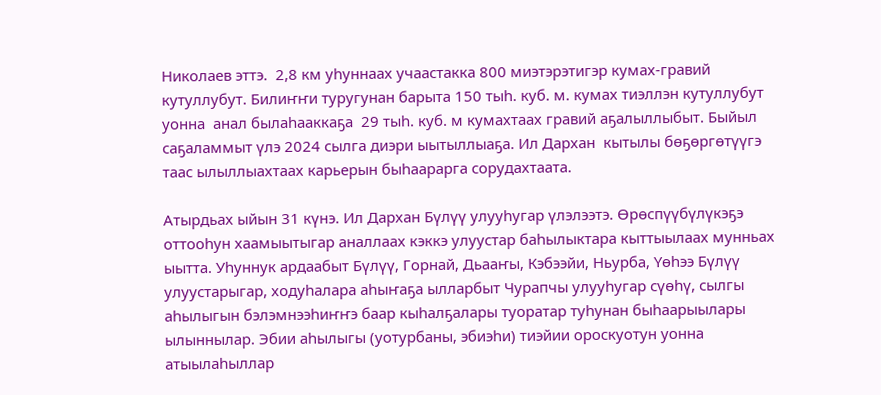Николаев эттэ.  2,8 км уһуннаах учаастакка 800 миэтэрэтигэр кумах-гравий кутуллубут. Билиҥҥи туругунан барыта 150 тыһ. куб. м. кумах тиэллэн кутуллубут уонна  анал былаһааккаҕа  29 тыһ. куб. м кумахтаах гравий аҕалыллыбыт. Быйыл саҕаламмыт үлэ 2024 сылга диэри ыытыллыаҕа. Ил Дархан  кытылы бөҕөргөтүүгэ таас ылыллыахтаах карьерын быһаарарга сорудахтаата.

Атырдьах ыйын 31 күнэ. Ил Дархан Бүлүү улууһугар үлэлээтэ. Өрөспүүбүлүкэҕэ оттооһун хаамыытыгар аналлаах кэккэ улуустар баһылыктара кыттыылаах мунньах ыытта. Уһуннук ардаабыт Бүлүү, Горнай, Дьааҥы, Кэбээйи, Ньурба, Үөһээ Бүлүү улуустарыгар, ходуһалара аһыҥаҕа ылларбыт Чурапчы улууһугар сүөһү, сылгы аһылыгын бэлэмнээһиҥҥэ баар кыһалҕалары туоратар туһунан быһаарыылары ылыннылар. Эбии аһылыгы (уотурбаны, эбиэһи) тиэйии ороскуотун уонна атыылаһыллар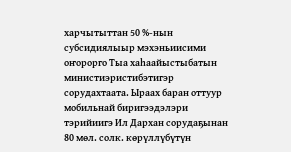харчытыттан 50 %-нын субсидиялыыр мэхэньиисими оҥорорго Тыа хаһаайыстыбатын министиэристибэтигэр сорудахтаата. Ыраах баран оттуур мобильнай биригээдэлэри тэрийиигэ Ил Дархан сорудаҕынан 80 мөл. солк. көрүллүбүтүн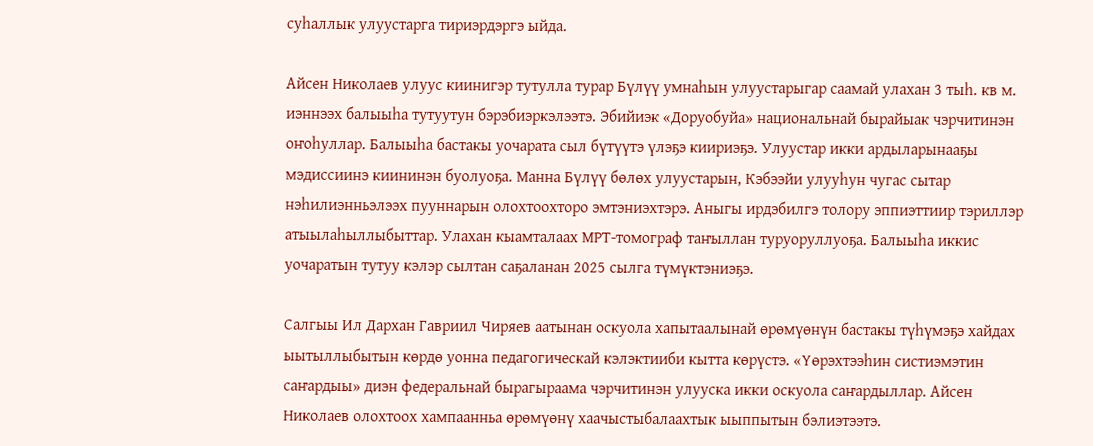суһаллык улуустарга тириэрдэргэ ыйда.

Айсен Николаев улуус киинигэр тутулла турар Бүлүү умнаһын улуустарыгар саамай улахан 3 тыһ. кв м. иэннээх балыыһа тутуутун бэрэбиэркэлээтэ. Эбийиэк «Доруобуйа» национальнай бырайыак чэрчитинэн оҥоһуллар. Балыыһа бастакы уочарата сыл бүтүүтэ үлэҕэ киириэҕэ. Улуустар икки ардыларынааҕы мэдиссиинэ киининэн буолуоҕа. Манна Бүлүү бөлөх улуустарын, Кэбээйи улууһун чугас сытар нэһилиэнньэлээх пууннарын олохтоохторо эмтэниэхтэрэ. Аныгы ирдэбилгэ толору эппиэттиир тэриллэр атыылаһыллыбыттар. Улахан кыамталаах МРТ-томограф таҥыллан туруоруллуоҕа. Балыыһа иккис уочаратын тутуу кэлэр сылтан саҕаланан 2025 сылга түмүктэниэҕэ.

Салгыы Ил Дархан Гавриил Чиряев аатынан оскуола хапытаалынай өрөмүөнүн бастакы түһүмэҕэ хайдах ыытыллыбытын көрдө уонна педагогическай кэлэктииби кытта көрүстэ. «Үөрэхтээһин систиэмэтин саҥардыы» диэн федеральнай бырагыраама чэрчитинэн улууска икки оскуола саҥардыллар. Айсен Николаев олохтоох хампаанньа өрөмүөнү хаачыстыбалаахтык ыыппытын бэлиэтээтэ.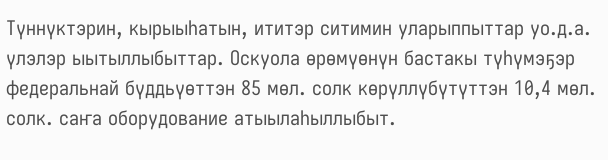Түннүктэрин, кырыыһатын, ититэр ситимин уларыппыттар уо.д.а. үлэлэр ыытыллыбыттар. Оскуола өрөмүөнүн бастакы түһүмэҕэр федеральнай бүддьүөттэн 85 мөл. солк көрүллүбүтүттэн 10,4 мөл. солк. саҥа оборудование атыылаһыллыбыт.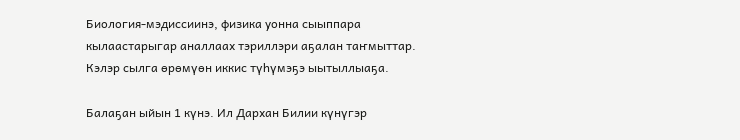Биология-мэдиссиинэ, физика уонна сыыппара кылаастарыгар аналлаах тэриллэри аҕалан таҥмыттар. Кэлэр сылга өрөмүөн иккис түһүмэҕэ ыытыллыаҕа.

Балаҕан ыйын 1 күнэ. Ил Дархан Билии күнүгэр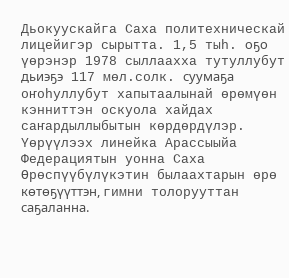Дьокуускайга Саха политехническай лицейигэр сырытта. 1,5 тыһ. оҕо үөрэнэр 1978 сыллаахха тутуллубут дьиэҕэ 117 мөл.солк. суумаҕа оҥоһуллубут хапытаалынай өрөмүөн кэнниттэн оскуола хайдах саҥардыллыбытын көрдөрдүлэр. Үөрүүлээх линейка Арассыыйа Федерациятын уонна Саха  Өрөспүүбүлүкэтин былаахтарын өрө көтөҕүүттэн, гимни толорууттан саҕаланна.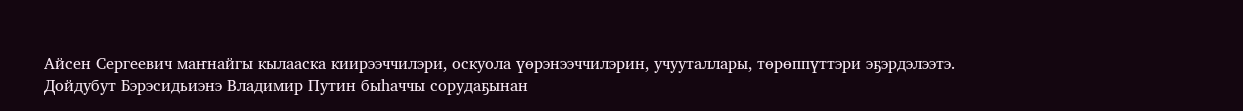Айсен Сергеевич маҥнайгы кылааска киирээччилэри, оскуола үөрэнээччилэрин, учууталлары, төрөппүттэри эҕэрдэлээтэ. Дойдубут Бэрэсидьиэнэ Владимир Путин быһаччы сорудаҕынан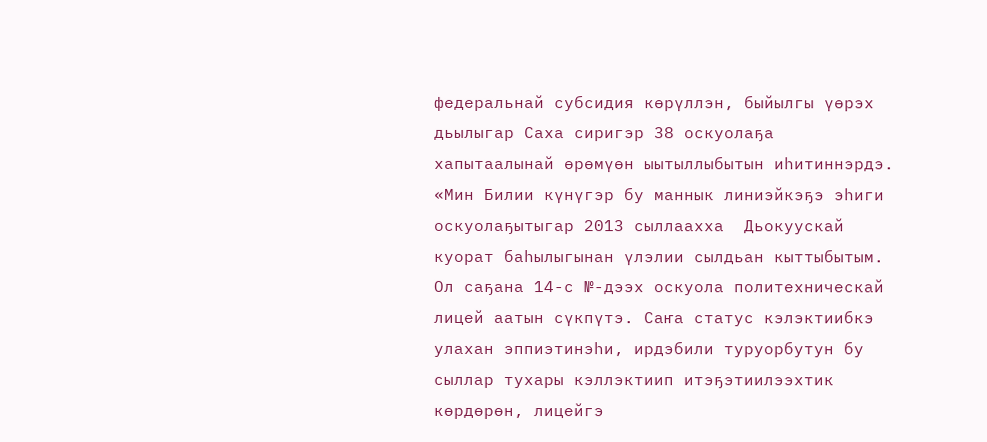федеральнай субсидия көрүллэн, быйылгы үөрэх дьылыгар Саха сиригэр 38 оскуолаҕа хапытаалынай өрөмүөн ыытыллыбытын иһитиннэрдэ. «Мин Билии күнүгэр бу маннык линиэйкэҕэ эһиги оскуолаҕытыгар 2013 сыллаахха  Дьокуускай куорат баһылыгынан үлэлии сылдьан кыттыбытым. Ол саҕана 14-с №-дээх оскуола политехническай лицей аатын сүкпүтэ. Саҥа статус кэлэктиибкэ улахан эппиэтинэһи, ирдэбили туруорбутун бу сыллар тухары кэллэктиип итэҕэтиилээхтик көрдөрөн, лицейгэ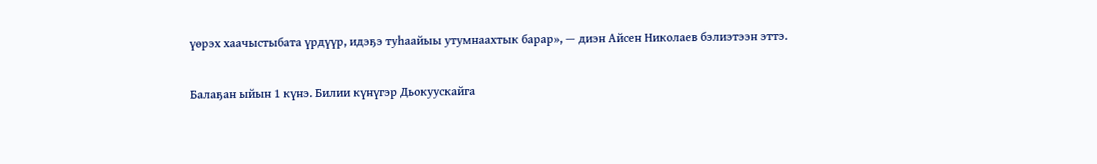үөрэх хаачыстыбата үрдүүр, идэҕэ туһаайыы утумнаахтык барар», — диэн Айсен Николаев бэлиэтээн эттэ.

Балаҕан ыйын 1 күнэ. Билии күнүгэр Дьокуускайга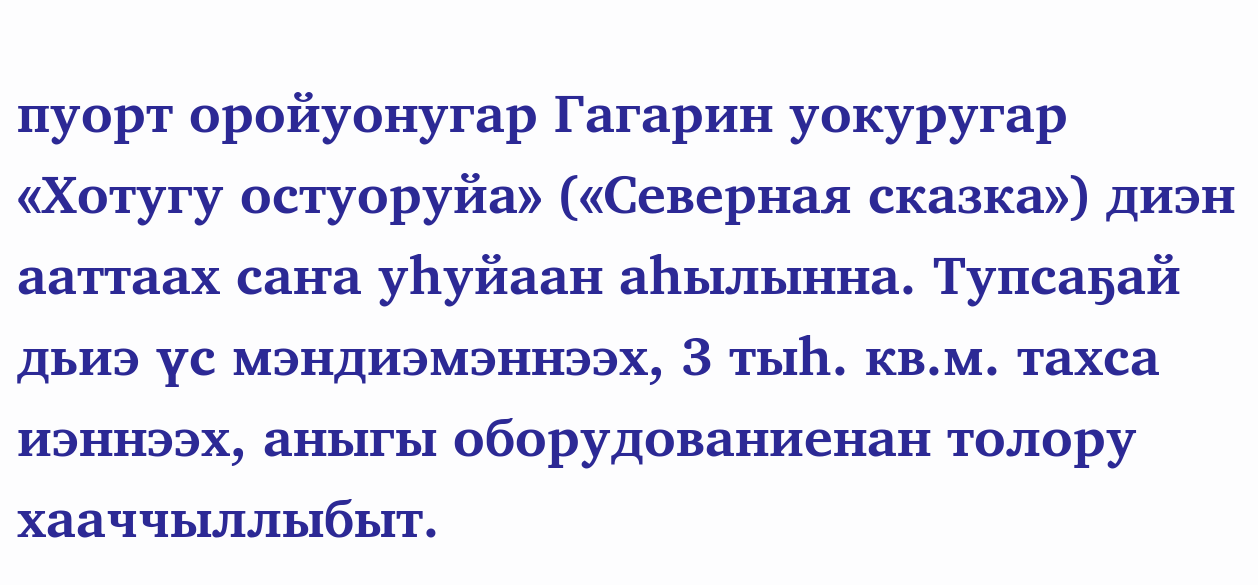пуорт оройуонугар Гагарин уокуругар «Хотугу остуоруйа» («Северная сказка») диэн ааттаах саҥа уһуйаан аһылынна. Тупсаҕай дьиэ үс мэндиэмэннээх, 3 тыһ. кв.м. тахса иэннээх, аныгы оборудованиенан толору хааччыллыбыт.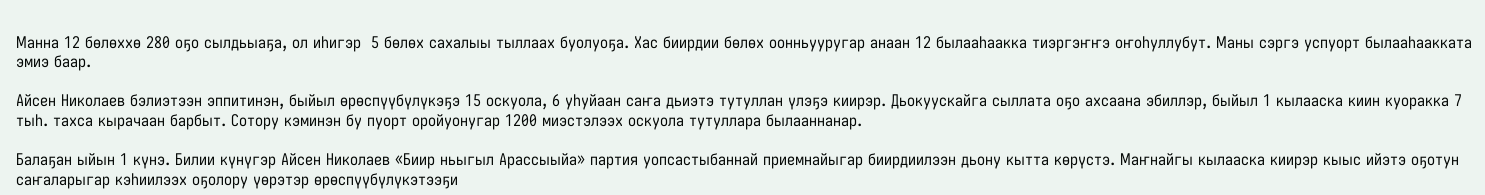Манна 12 бөлөххө 280 оҕо сылдьыаҕа, ол иһигэр  5 бөлөх сахалыы тыллаах буолуоҕа. Хас биирдии бөлөх оонньууругар анаан 12 былааһаакка тиэргэҥҥэ оҥоһуллубут. Маны сэргэ успуорт былааһаакката эмиэ баар.

Айсен Николаев бэлиэтээн эппитинэн, быйыл өрөспүүбүлүкэҕэ 15 оскуола, 6 уһуйаан саҥа дьиэтэ тутуллан үлэҕэ киирэр. Дьокуускайга сыллата оҕо ахсаана эбиллэр, быйыл 1 кылааска киин куоракка 7 тыһ. тахса кырачаан барбыт. Сотору кэминэн бу пуорт оройуонугар 1200 миэстэлээх оскуола тутуллара былааннанар.

Балаҕан ыйын 1 күнэ. Билии күнүгэр Айсен Николаев «Биир ньыгыл Арассыыйа» партия уопсастыбаннай приемнайыгар биирдиилээн дьону кытта көрүстэ. Маҥнайгы кылааска киирэр кыыс ийэтэ оҕотун саҥаларыгар кэһиилээх оҕолору үөрэтэр өрөспүүбүлүкэтээҕи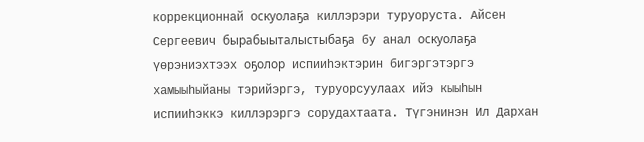коррекционнай оскуолаҕа киллэрэри туруоруста. Айсен Сергеевич бырабыыталыстыбаҕа бу анал оскуолаҕа үөрэниэхтээх оҕолор испииһэктэрин бигэргэтэргэ хамыыһыйаны тэрийэргэ, туруорсуулаах ийэ кыыһын испииһэккэ киллэрэргэ сорудахтаата. Түгэнинэн Ил Дархан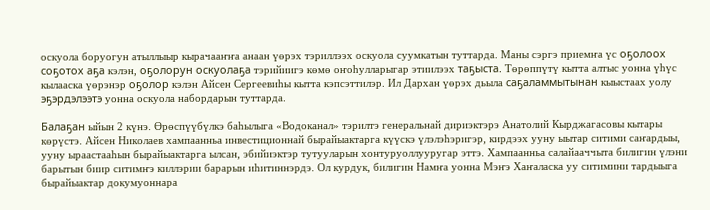оскуола боруогун атыллыыр кырачааҥҥа анаан үөрэх тэриллээх оскуола суумкатын туттарда. Маны сэргэ приемҥа үс оҕолоох соҕотох аҕа кэлэн, оҕолорун оскуолаҕа тэрийиигэ көмө оҥоһулларыгар этиилээх таҕыста. Төрөппүтү кытта алтыс уонна үһүс кылааска үөрэнэр оҕолор кэлэн Айсен Сергеевиһы кытта кэпсэттилэр. Ил Дархан үөрэх дьыла саҕаламмытынан кыыстаах уолу эҕэрдэлээтэ уонна оскуола набордарын туттарда.

Балаҕан ыйын 2 күнэ. Өрөспүүбүлкэ баһылыга «Водоканал» тэрилтэ генеральнай дириэктэрэ Анатолий Кырджагасовы кытары көрүстэ. Айсен Николаев хампаанньа инвестиционнай бырайыактарга күүскэ үлэлэһэригэр, кирдээх ууну ыытар ситими саҥардыы, ууну ыраастааһын бырайыактарга ылсан, эбийиэктэр тутууларын хонтуруоллууругар эттэ. Хампаанньа салайааччыта билигин үлэни барытын биир ситимҥэ киллэрии барарын иһитиннэрдэ. Ол курдук, билигин Намҥа уонна Мэҥэ Хаҥаласка уу ситимини тардыыга бырайыактар докумуоннара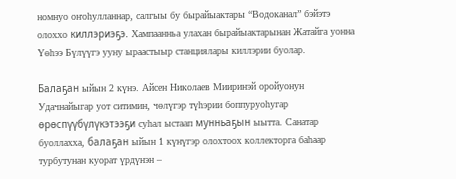номнуо оҥоһулланнар, салгыы бу бырайыактары “Водоканал” бэйэтэ олоххо киллэриэҕэ. Хампаанньа улахан бырайыактарынан Жатайга уонна Үөһээ Бүлүүгэ ууну ыраастыыр станциялары киллэрии буолар.

Балаҕан ыйын 2 күнэ. Айсен Николаев Мииринэй оройуонун Удачнайыгар уот ситимин, чөлүгэр түһэрии боппуруоһугар өрөспүүбүлүкэтээҕи суһал ыстаап мунньаҕын ыытта. Санатар буоллахха, балаҕан ыйын 1 күнүгэр олохтоох коллекторга баһаар турбутунан куорат үрдүнэн –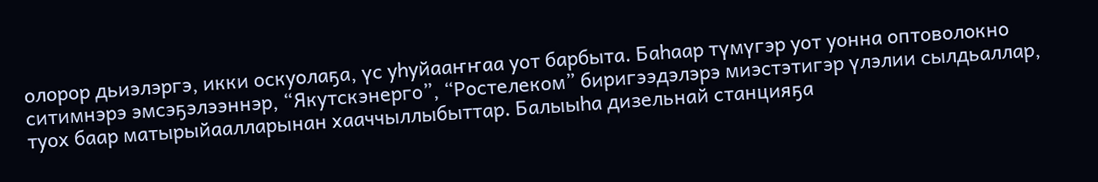олорор дьиэлэргэ, икки оскуолаҕа, үс уһуйааҥҥаа уот барбыта. Баһаар түмүгэр уот уонна оптоволокно ситимнэрэ эмсэҕэлээннэр, “Якутскэнерго”, “Ростелеком” биригээдэлэрэ миэстэтигэр үлэлии сылдьаллар, туох баар матырыйаалларынан хааччыллыбыттар. Балыыһа дизельнай станцияҕа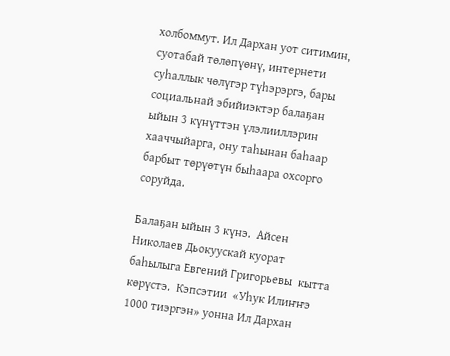холбоммут. Ил Дархан уот ситимин, суотабай төлөпүөнү, интернети суһаллык чөлүгэр түһэрэргэ, бары социальнай эбийиэктэр балаҕан ыйын 3 күнүттэн үлэлииллэрин хааччыйарга, ону таһынан баһаар барбыт төрүөтүн быһаара охсорго соруйда.

Балаҕан ыйын 3 күнэ.  Айсен Николаев Дьокуускай куорат баһылыга Евгений Григорьевы  кытта көрүстэ.  Кэпсэтии  «Уһук Илиҥҥэ 1000 тиэргэн» уонна Ил Дархан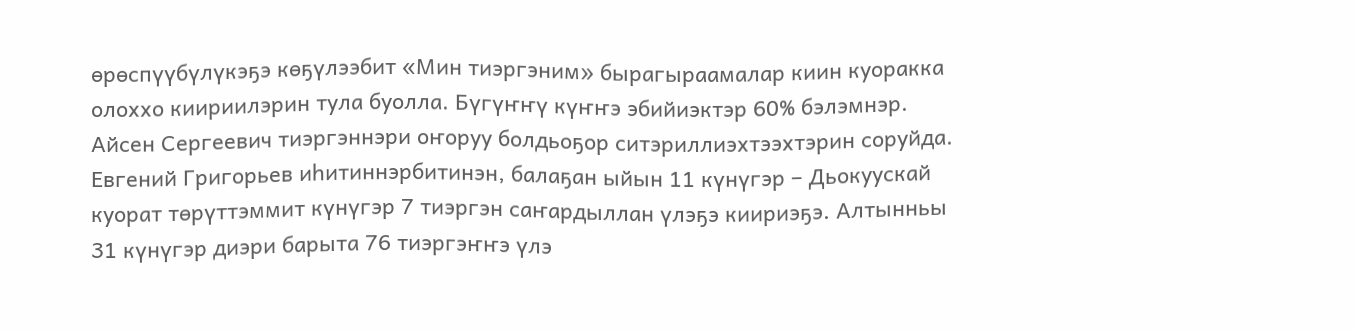өрөспүүбүлүкэҕэ көҕүлээбит «Мин тиэргэним» бырагыраамалар киин куоракка олоххо киириилэрин тула буолла. Бүгүҥҥү күҥҥэ эбийиэктэр 60% бэлэмнэр. Айсен Сергеевич тиэргэннэри оҥоруу болдьоҕор ситэриллиэхтээхтэрин соруйда. Евгений Григорьев иһитиннэрбитинэн, балаҕан ыйын 11 күнүгэр – Дьокуускай куорат төрүттэммит күнүгэр 7 тиэргэн саҥардыллан үлэҕэ киириэҕэ. Алтынньы 31 күнүгэр диэри барыта 76 тиэргэҥҥэ үлэ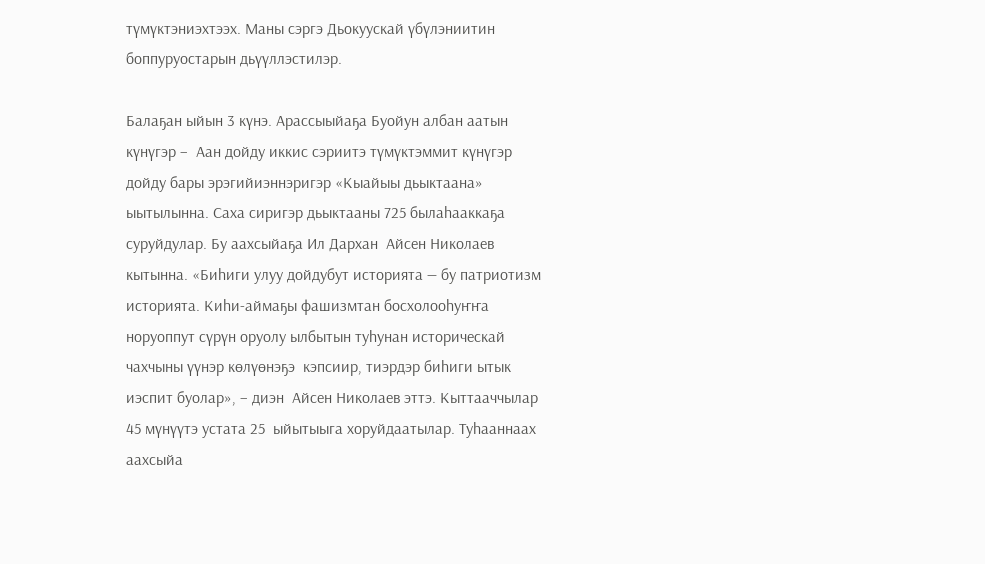түмүктэниэхтээх. Маны сэргэ Дьокуускай үбүлэниитин боппуруостарын дьүүллэстилэр.

Балаҕан ыйын 3 күнэ. Арассыыйаҕа Буойун албан аатын күнүгэр –  Аан дойду иккис сэриитэ түмүктэммит күнүгэр  дойду бары эрэгийиэннэригэр «Кыайыы дьыктаана» ыытылынна. Саха сиригэр дьыктааны 725 былаһааккаҕа суруйдулар. Бу аахсыйаҕа Ил Дархан  Айсен Николаев кытынна. «Биһиги улуу дойдубут историята — бу патриотизм историята. Киһи-аймаҕы фашизмтан босхолооһуҥҥа норуоппут сүрүн оруолу ылбытын туһунан историческай чахчыны үүнэр көлүөнэҕэ  кэпсиир, тиэрдэр биһиги ытык иэспит буолар», – диэн  Айсен Николаев эттэ. Кыттааччылар  45 мүнүүтэ устата 25  ыйытыыга хоруйдаатылар. Туһааннаах аахсыйа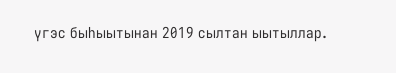үгэс быһыытынан 2019 сылтан ыытыллар.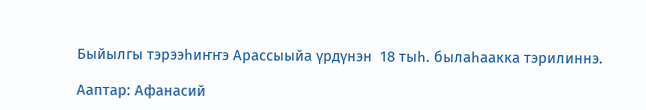Быйылгы тэрээһиҥҥэ Арассыыйа үрдүнэн  18 тыһ. былаһаакка тэрилиннэ.

Ааптар: Афанасий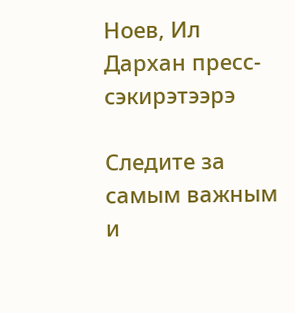Ноев, Ил Дархан пресс-сэкирэтээрэ

Следите за самым важным и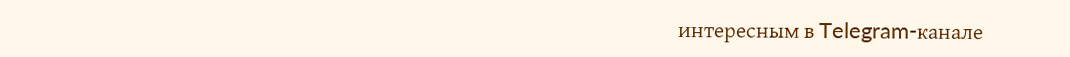интересным в Telegram-канале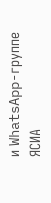и WhatsApp-группе ЯСИА